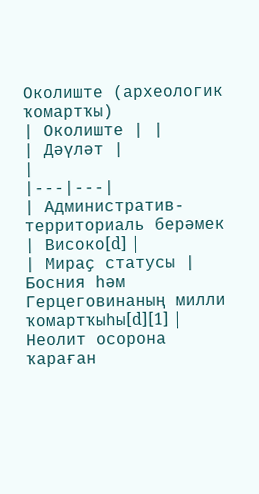Околиште (археологик ҡомартҡы)
| Околиште | |
| Дәүләт |
|
|---|---|
| Административ-территориаль берәмек | Високо[d] |
| Мираҫ статусы | Босния һәм Герцеговинаның милли ҡомартҡыһы[d][1] |
Неолит осорона ҡараған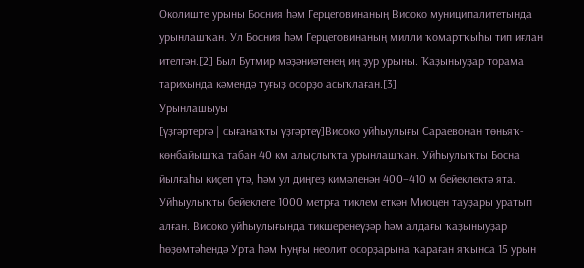Околиште урыны Босния һәм Герцеговинаның Високо муниципалитетында урынлашҡан. Ул Босния һәм Герцеговинаның милли ҡомартҡыһы тип иғлан ителгән.[2] Был Бутмир мәҙәниәтенең иң ҙур урыны. Ҡаҙыныуҙар торама тарихында кәмендә туғыҙ осорҙо асыҡлаған.[3]
Урынлашыуы
[үҙгәртергә | сығанаҡты үҙгәртеү]Високо уйһыулығы Сараевонан төньяҡ-көнбайышҡа табан 40 км алыҫлыҡта урынлашҡан. Уйһыулыҡты Босна йылғаһы киҫеп үтә, һәм ул диңгеҙ кимәленән 400–410 м бейеклектә ята. Уйһыулыҡты бейеклеге 1000 метрға тиклем еткән Миоцен тауҙары уратып алған. Високо уйһыулығында тикшеренеүҙәр һәм алдағы ҡаҙыныуҙар һөҙөмтәһендә Урта һәм Һуңғы неолит осорҙарына ҡараған яҡынса 15 урын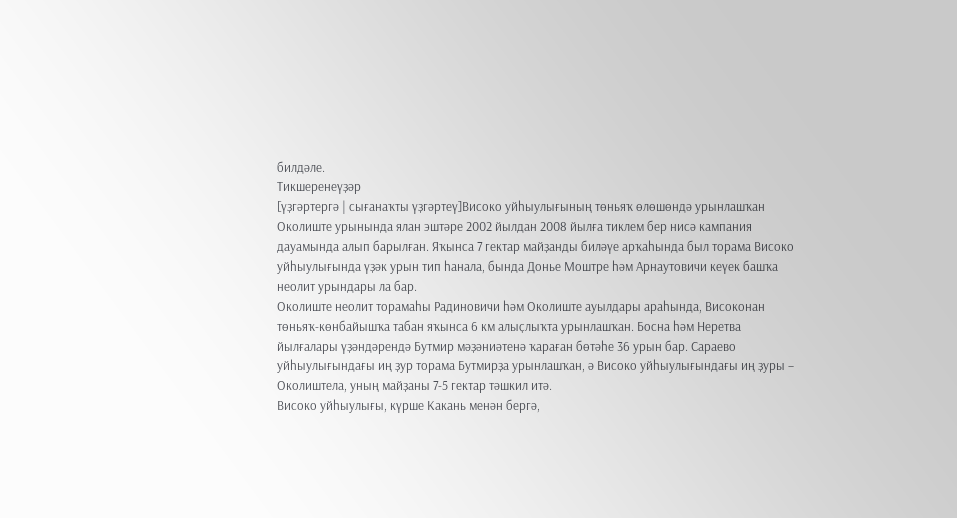билдәле.
Тикшеренеүҙәр
[үҙгәртергә | сығанаҡты үҙгәртеү]Високо уйһыулығының төньяҡ өлөшөндә урынлашҡан Околиште урынында ялан эштәре 2002 йылдан 2008 йылға тиклем бер нисә кампания дауамында алып барылған. Яҡынса 7 гектар майҙанды биләүе арҡаһында был торама Високо уйһыулығында үҙәк урын тип һанала, бында Донье Моштре һәм Арнаутовичи кеүек башҡа неолит урындары ла бар.
Околиште неолит торамаһы Радиновичи һәм Околиште ауылдары араһында, Високонан төньяҡ-көнбайышҡа табан яҡынса 6 км алыҫлыҡта урынлашҡан. Босна һәм Неретва йылғалары үҙәндәрендә Бутмир мәҙәниәтенә ҡараған бөтәһе 36 урын бар. Сараево уйһыулығындағы иң ҙур торама Бутмирҙа урынлашҡан, ә Високо уйһыулығындағы иң ҙуры – Околиштела, уның майҙаны 7-5 гектар тәшкил итә.
Високо уйһыулығы, күрше Какань менән бергә,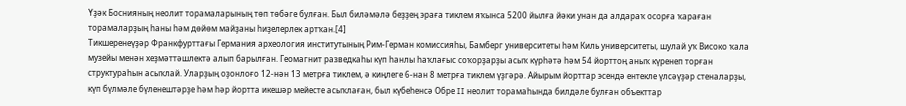Үҙәк Боснияның неолит торамаларының төп төбәге булған. Был биләмәлә беҙҙең эраға тиклем яҡынса 5200 йылға йәки унан да алдараҡ осорға ҡараған торамаларҙың һаны һәм дөйөм майҙаны һиҙелерлек артҡан.[4]
Тикшеренеүҙәр Франкфурттағы Германия археология институтының Рим-Герман комиссияһы, Бамберг университеты һәм Киль университеты, шулай уҡ Високо ҡала музейы менән хеҙмәттәшлектә алып барылған. Геомагнит разведкаһы күп һанлы һаҡлағыс соҡорҙарҙы асыҡ күрһәтә һәм 54 йорттоң аныҡ күренеп торған структураһын асыҡлай. Уларҙың оҙонлоғо 12-нән 13 метрға тиклем, ә киңлеге 6-нан 8 метрға тиклем үҙгәрә. Айырым йорттар эсендә ентекле үлсәүҙәр стеналарҙы, күп бүлмәле бүленештәрҙе һәм һәр йортта икешәр мейесте асыҡлаған, был күбеһенсә Обре II неолит торамаһында билдәле булған объекттар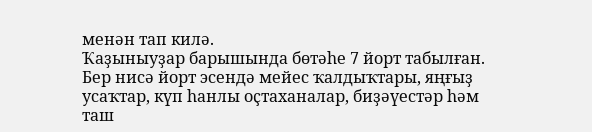менән тап килә.
Ҡаҙыныуҙар барышында бөтәһе 7 йорт табылған. Бер нисә йорт эсендә мейес ҡалдыҡтары, яңғыҙ усаҡтар, күп һанлы оҫтаханалар, биҙәүестәр һәм таш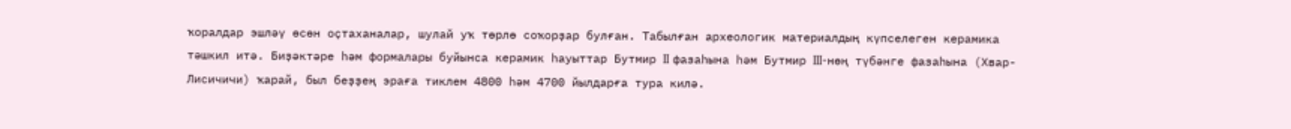ҡоралдар эшләү өсөн оҫтаханалар, шулай уҡ төрлө соҡорҙар булған. Табылған археологик материалдың күпселеген керамика тәшкил итә. Биҙәктәре һәм формалары буйынса керамик һауыттар Бутмир II фазаһына һәм Бутмир III-нөң түбәнге фазаһына (Хвар-Лисичичи) ҡарай, был беҙҙең эраға тиклем 4800 һәм 4700 йылдарға тура килә.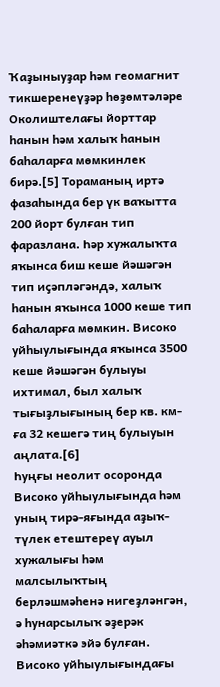Ҡаҙыныуҙар һәм геомагнит тикшеренеүҙәр һөҙөмтәләре Околиштелағы йорттар һанын һәм халыҡ һанын баһаларға мөмкинлек бирә.[5] Тораманың иртә фазаһында бер үк ваҡытта 200 йорт булған тип фаразлана. Һәр хужалыҡта яҡынса биш кеше йәшәгән тип иҫәпләгәндә, халыҡ һанын яҡынса 1000 кеше тип баһаларға мөмкин. Високо уйһыулығында яҡынса 3500 кеше йәшәгән булыуы ихтимал, был халыҡ тығыҙлығының бер кв. км-ға 32 кешегә тиң булыуын аңлата.[6]
Һуңғы неолит осоронда Високо уйһыулығында һәм уның тирә-яғында аҙыҡ-түлек етештереү ауыл хужалығы һәм малсылыҡтың берләшмәһенә нигеҙләнгән, ә һунарсылыҡ әҙерәк әһәмиәткә эйә булған. Високо уйһыулығындағы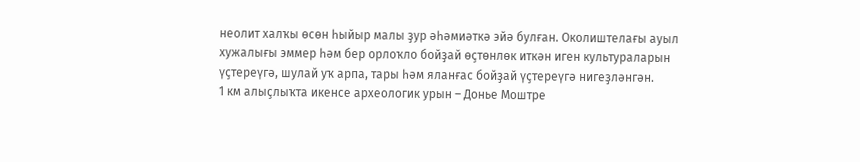неолит халҡы өсөн һыйыр малы ҙур әһәмиәткә эйә булған. Околиштелағы ауыл хужалығы эммер һәм бер орлоҡло бойҙай өҫтөнлөк иткән иген культураларын үҫтереүгә, шулай уҡ арпа, тары һәм яланғас бойҙай үҫтереүгә нигеҙләнгән.
1 км алыҫлыҡта икенсе археологик урын – Донье Моштре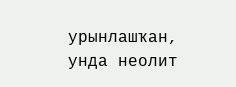урынлашҡан, унда неолит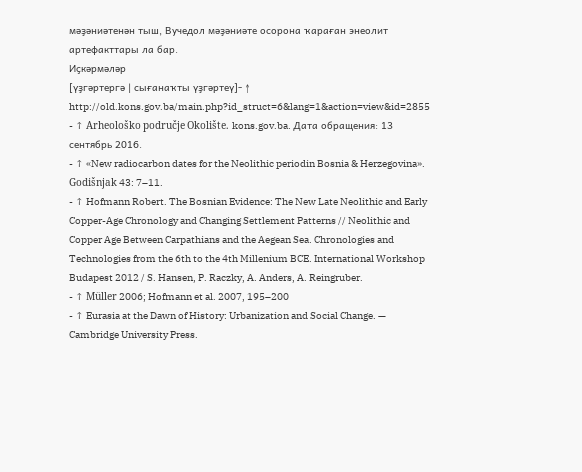мәҙәниәтенән тыш, Вучедол мәҙәниәте осорона ҡараған энеолит артефакттары ла бар.
Иҫкәрмәләр
[үҙгәртергә | сығанаҡты үҙгәртеү]- ↑ http://old.kons.gov.ba/main.php?id_struct=6&lang=1&action=view&id=2855
- ↑ Arheološko područje Okolište. kons.gov.ba. Дата обращения: 13 сентябрь 2016.
- ↑ «New radiocarbon dates for the Neolithic periodin Bosnia & Herzegovina». Godišnjak 43: 7–11.
- ↑ Hofmann Robert. The Bosnian Evidence: The New Late Neolithic and Early Copper-Age Chronology and Changing Settlement Patterns // Neolithic and Copper Age Between Carpathians and the Aegean Sea. Chronologies and Technologies from the 6th to the 4th Millenium BCE. International Workshop Budapest 2012 / S. Hansen, P. Raczky, A. Anders, A. Reingruber.
- ↑ Müller 2006; Hofmann et al. 2007, 195–200
- ↑ Eurasia at the Dawn of History: Urbanization and Social Change. — Cambridge University Press.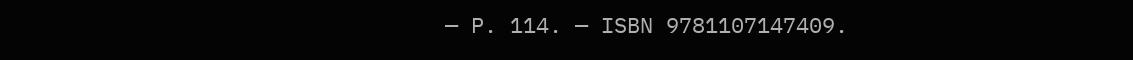— P. 114. — ISBN 9781107147409.